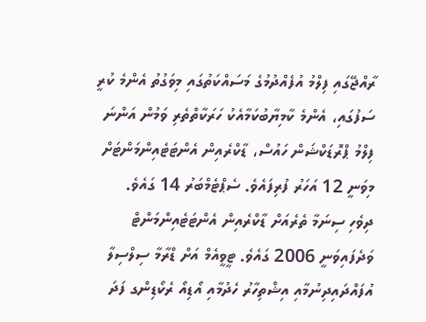ރާއްޖޭގައި ފިލްމު އުފެއްދުމުގެ މަސައްކަތުގައި މިވަގުތު އެންމެ ކުރީ ސަފުގައި، އެންމެ ކާމިޔާބުކަމާއެކު ހަރަކާތްތެރި ވަމުން އަންނަ ފިލްމު ޕްރޮޑަކްޝަން ހައުސް، ޑާކްރެއިން އެންޓަޓެއިންމަންޓަށް މިވަނީ 12 އަހަރު ފުރިފައެވެ. ސެޕްޓެމްބަރު 14 ގައެވެ.
ދިވެހި ސިނަމާ ތެރެއަށް ޑާކްރެއިން އެންޓަޓެއިންމަންޓް ވަދެފައިވަނީ 2006 ގައެވެ. ޓީވީއެމް އަށް ޑްރާމާ ސިލްސިލާ އުފައްދައިދިނުމާއި އިޝްތިހާރު ހެދުމާއި އޯޑިއޯ ރެކޯޑިންގ ފަދަ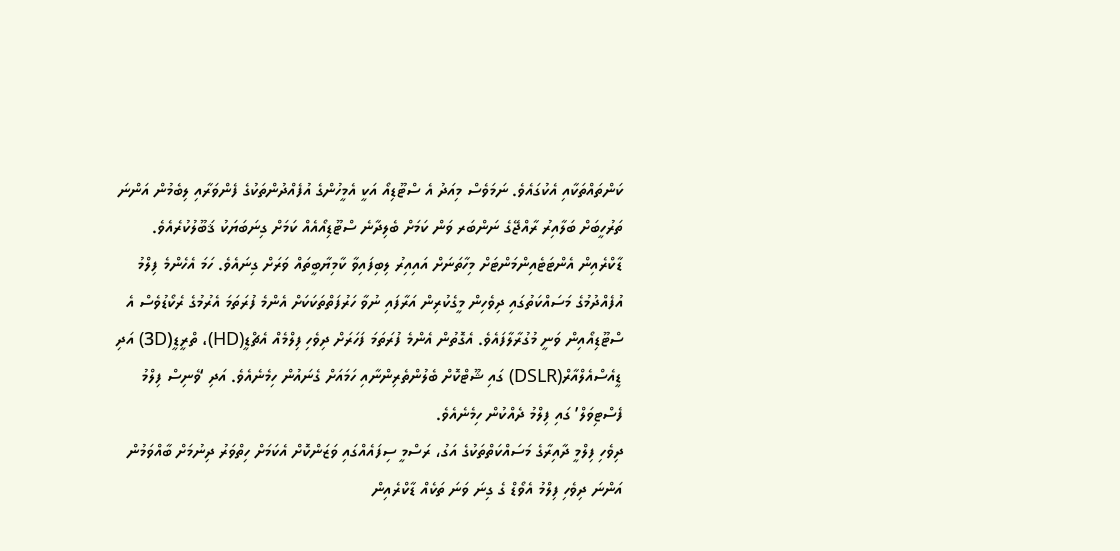ކަންތައްތަކާއި އެކުގައެވެ. ނަމަވެސް މިއަދު އެ ސްޓޫޑިއޯ އަކީ އެމީހުންގެ އުފެއްދުންތަކުގެ ފެންވަރާއި ލިބެމުން އަންނަ ތަރުހީބަށް ބަލާއިރު ރާއްޖޭގެ ނަންބަރ ވަން ކަމަށް ބެލިދާނެ ސްޓޫޑިއޯއެއް ކަމަށް ގިނަބަޔަކު ޤަބޫލުކުރެއެވެ.
ޑާކްރެއިން އެންޓަޓެއިންމަންޓަށް މިހާތަނަށް އައިއިރު ލިބިފައިވާ ކާމިޔާބީތައް ވަރަށް ގިނައެވެ. ހަމަ އެހެންމެ ފިލްމު އުފެއްދުމުގެ މަސައްކަތުގައި ދިވެހިން މީގެކުރިން އަރާފައި ނުވާ ހަރުފަތްތަކަކަށް އެންމެ ފުރަތަމަ އެރުމުގެ ރެކޯޑުވެސް އެ ސްޓޫޑިއޯއިން ވަނީ މުގުރާލާފައެވެ. އެގޮތުން އެންމެ ފުރަތަމަ ފަހަރަށް ދިވެހި ފިލްމެއް އެޗްޑީ(HD)، ތްރީޑީ(3D) އަދި ޑީއެސްއެލްއާރް(DSLR) ގައި ޝޫޓްކޮށް ބެލުންތެރިންނާއި ހަމައަށް ގެނައުން ހިމެނެއެވެ. އަދި ‘ވެނިސް ފިލްމު ފެސްޓިވަލް’ ގައި ފިލްމު ދެއްކުން ހިމެނެއެވެ.
ދިވެހި ފިލްމީ ދާއިރާގެ މަސައްކަތްތަކުގެ އަގު، ރަސްމީ ސިފައެއްގައި ވަޒަންކޮށް އެކަމަށް ހިތްވަރު ދިނުމަށް ބާއްވަމުން އަންނަ ދިވެހި ފިލްމު އެވޯޑް ގެ ގިނަ ވަނަ ތަކެއް ޑާކްރެއިން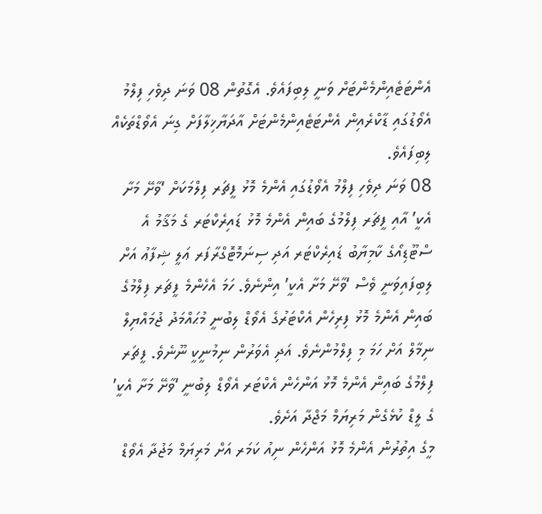އެންޓަޓެއިންމެންޓަށް ވަނީ ލިބިފައެވެ. އެގޮތުން 08 ވަނަ ދިވެހި ފިލްމު އެވޯޑުގައި ޑާކްރެއިން އެންޓަޓެއިންމެންޓަށް އާދަޔާޚިލާފަށް ގިނަ އެވޯޑްތަކެއް ލިބިފައެވެ.
08 ވަނަ ދިވެހި ފިލްމު އެވޯޑުގައި އެންމެ މޮޅު ފީޗަރ ފިލްމަކަށް ‘ވާށޭ މަށާ އެކީ’ އާއި ފީޗަރ ފިލްމުގެ ބައިން އެންމެ މޮޅު ޑައިރެކްޓަރ ގެ މަޤާމު އެ ސްޓޫޑިއޯގެ ކާމިޔާބު ޑައިރެކްޓަރ އަދި ސިނަމޮޓޮގްރާފަރ ޢަލީ ޝިފާޢު އަށް ލިބިފައިވަނީ ވެސް ‘ވާށޭ މަށާ އެކީ’ އިންނެވެ. ހަމަ އެހެންމެ ފީޗަރ ފިލްމުގެ ބައިން އެންމެ މޮޅު ފިރިހެން އެކްޓަރުގެ އެވޯޑް ލިބުނީ މުޙައްމަދު ޖުމައްޔިލް ނިމާލް އަށް ހަމަ މި ފިލްމުންނެވެ. އަދި އެވަރުން ނިމުނީކީ ނޫނެވެ. ފީޗަރ ފިލްމުގެ ބައިން އެންމެ މޮޅު އަންހެން އެކްޓަރ އެވޯޑް ލިބުނީ ‘ވާށޭ މަށާ އެކީ’ ގެ ލީޑް ކުޅެގެން މަރިޔަމް މަޖްދާ އަށެވެ.
މީގެ އިތުރުން އެންމެ މޮޅު އަންހެން ނިއު ކަމަރ އަށް މަރިޔަމް މަޖުދާ އެވޯޑް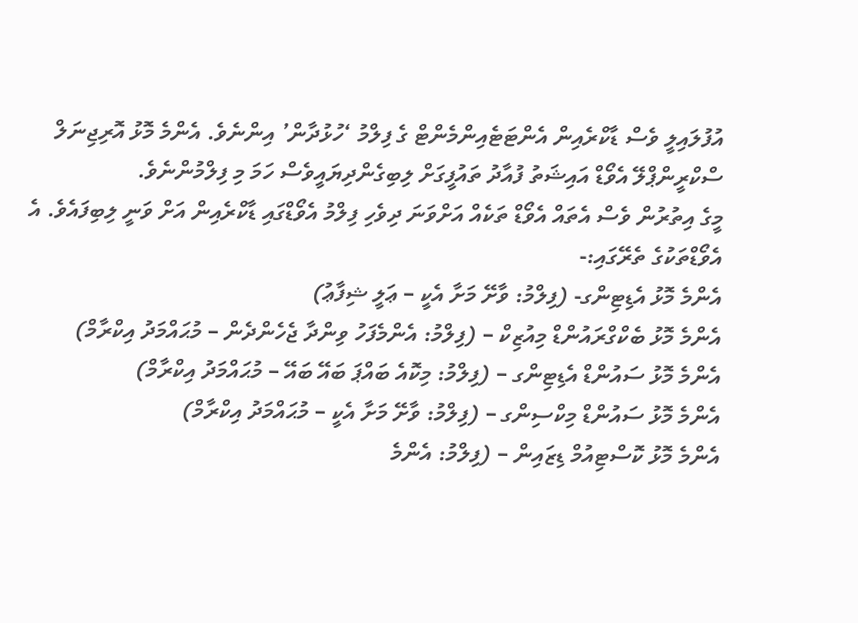އުފުލައިލީ ވެސް ޑާކްރެއިން އެންޓަޓެއިންމެންޓް ގެ ފިލްމު ‘ހުޅުދާން’ އިންނެވެ. އެންމެ މޮޅު އޮރިޖިނަލް ސްކްރީންޕްލޭ އެވޯޑް އައިޝަތު ފުއާދު ތައުފީގަށް ލިބިގެންދިޔައީވެސް ހަމަ މި ފިލްމުންނެވެ.
މީގެ އިތުރުން ވެސް އެތައް އެވޯޑް ތަކެއް އަށްވަނަ ދިވެހި ފިލްމު އެވޯޑްގައި ޑާކްރެއިން އަށް ވަނީ ލިބިފައެވެ. އެ އެވޯޑްތަކުގެ ތެރޭގައި:-
އެންމެ މޮޅު އެޑިޓިންގ- (ފިލްމު: ވާށޭ މަށާ އެކީ – ޢަލީ ޝިފާޢު)
އެންމެ މޮޅު ބެކްގްރައުންޑް މިއުޒިކް – (ފިލްމު: އެންމެފަހު ވިންދާ ޖެހެންދެން – މުޙައްމަދު އިކްރާމް)
އެންމެ މޮޅު ސައުންޑް އެޑިޓިންގ – (ފިލްމު: މިކޮއެ ބައްޕަ ބައޭ ބައޭ – މުޙައްމަދު އިކްރާމް)
އެންމެ މޮޅު ސައުންޑް މިކްސިންގ – (ފިލްމު: ވާށޭ މަށާ އެކީ – މުޙައްމަދު އިކްރާމް)
އެންމެ މޮޅު ކޮސްޓިއުމް ޑިޒައިން – (ފިލްމު: އެންމެ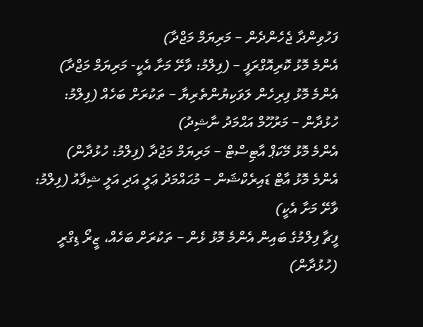ފަހުވިންދާ ޖެހެންދެން – މަރިޔަމް މަޖްދާ)
އެންމެ މޮޅު ކޮރިއޮގްރަފީ – (ފިލްމު: ވާށޭ މަށާ އެކީ- މަރިޔަމް މަޖްދާ)
އެންމެ މޮޅު ފިރިހެން ލަވަކިޔުންތެރިޔާ – ތަކުރަށް ބަހެއް (ފިލްމު: ހުޅުދާން – މަރުހޫމް އަޙްމަދު ނާޝިދު)
އެންމެ މޮޅު މޭކަޕް އާޓިސްޓް – މަރިޔަމް މަޖުދާ (ފިލްމު: ހުޅުދާން)
އެންމެ މޮޅު އާޓް ޑައިރެކްޝަން – މުޙައްމަދު ޢަލީ އަދި އަލީ ޝިފާއު (ފިލްމު: ވާށޭ މަށާ އެކީ)
ފީޗާ ފިލްމުގެ ބައިން އެންމެ މޮޅު ޅެން – ތަކުރަށް ބަހެއް، ޒީރޯ ޑިގްރީ (ހުޅުދާން)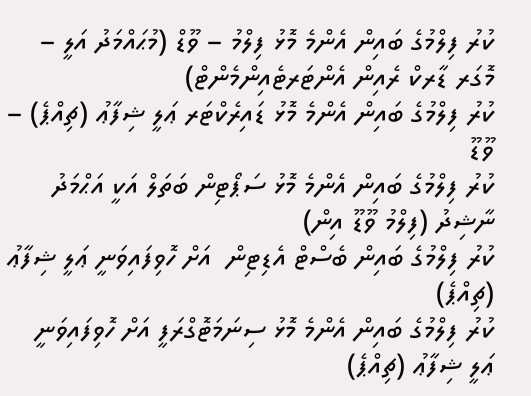ކުރު ފިލްމުގެ ބައިން އެންމެ މޮޅު ފިލްމު – ވޫޑް (މުޙައްމަދު އަލީ – މޮގަރ ޑާރކް ރެއިން އެންޓަރޓެއިންމެންޓް)
ކުރު ފިލްމުގެ ބައިން އެންމެ މޮޅު ޑައިރެކްޓަރ ޢަލީ ޝިފާޢު (ޗިއްޕެ) – ވޫޑޫ
ކުރު ފިލްމުގެ ބައިން އެންމެ މޮޅު ސަޕޯޓިން ބަތަލް އަކީ އަޙްމަދު ނާޝިދު (ފިލްމު ވޫޑޫ އިން)
ކުރު ފިލްމުގެ ބައިން ބެސްޓް އެޑިޓިން  އަށް ހޮވިފައިވަނީ ޢަލީ ޝިފާޢު (ޗިއްޕެ)
ކުރު ފިލްމުގެ ބައިން އެންމެ މޮޅު ސިނަމަޓޮގްރަފީ އަށް ހޮވިފައިވަނީ ޢަލީ ޝިފާޢު (ޗިއްޕެ)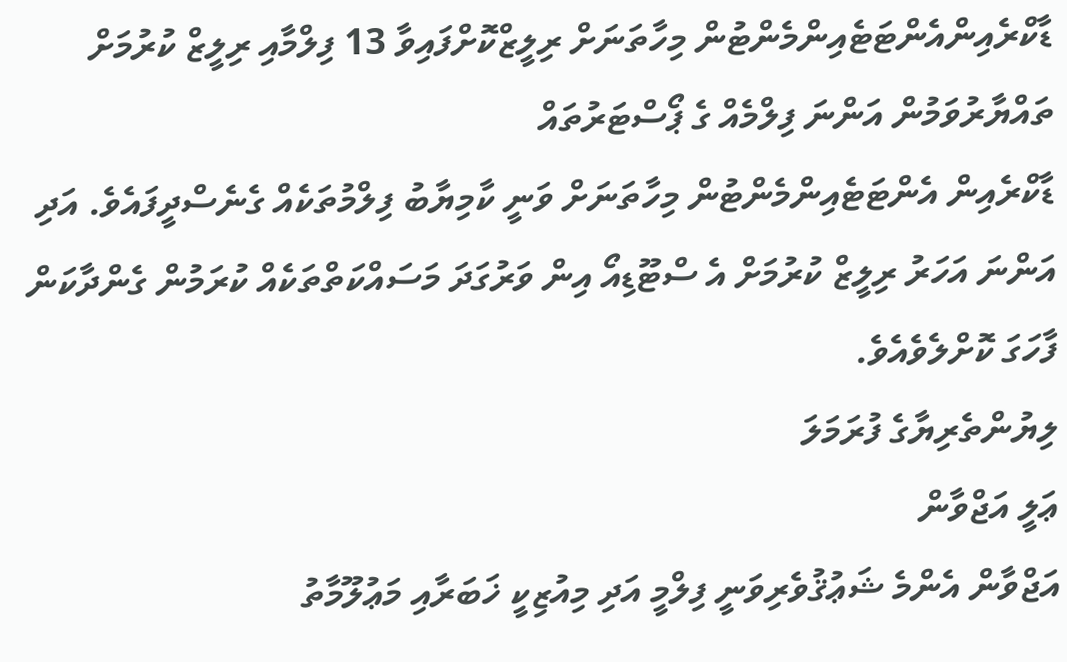ޑާކްރެއިންއެންޓަޓެއިންމެންޓުން މިހާތަނަށް ރިލީޒްކޮށްފައިވާ 13 ފިލްމާއި ރިލީޒް ކުރުމަށް ތައްޔާރުވަމުން އަންނަ ފިލްމެއް ގެ ޕޯސްޓަރުތައް
ޑާކްރެއިން އެންޓަޓެއިންމެންޓުން މިހާތަނަށް ވަނީ ކާމިޔާބު ފިލްމުތަކެއް ގެނެސްދީފައެވެ. އަދި އަންނަ އަހަރު ރިލީޒް ކުރުމަށް އެ ސްޓޫޑިއޯ އިން ވަރުގަދަ މަސައްކަތްތަކެއް ކުރަމުން ގެންދާކަން ފާހަގަ ކޮށްލެވެއެވެ.
ލިޔުންތެރިޔާގެ ފުރަމަލަ
ޢަލީ އަޖްވާން
އަޖްވާން އެންމެ ޝަޢުޤުވެރިވަނީ ފިލްމީ އަދި މިއުޒިކީ ޚަބަރާއި މަޢުލޫމާތު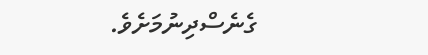ގެނެސްދިނުމަށެވެ.